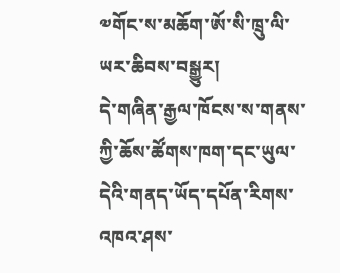༧གོང་ས་མཆོག་ཨོ་སི་ཁྲུ་ལི་ཡར་ཆིབས་བསྒྱུར།
དེ་གཞིན་རྒྱལ་ཁོངས་ས་གནས་ཀྱི་ཆོས་ཚོགས་ཁག་དང་ཡུལ་དེའི་གནད་ཡོད་དཔོན་རིགས་འཁའ་ཤས་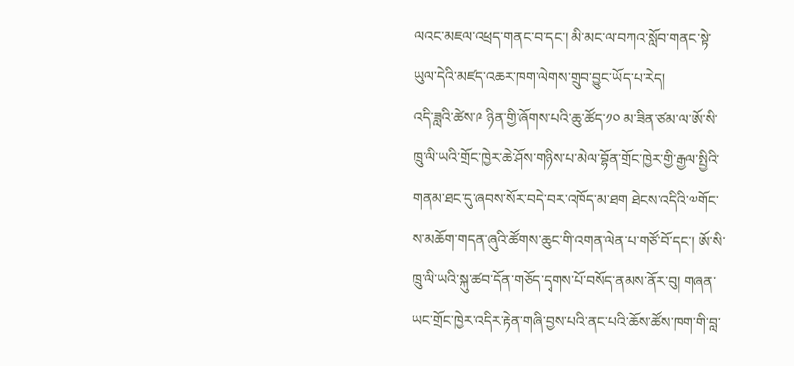ལའང་མཇལ་འཕྲད་གནང་བ་དང་། མི་མང་ལ་བཀའ་སློབ་གནང་སྟེ་ཡུལ་དེའི་མཛད་འཆར་ཁག་ལེགས་གྲུབ་བྱུང་ཡོད་པ་རེད།
འདི་ཟླའི་ཚེས་༩ ཉིན་གྱི་ཞོགས་པའི་ཆུ་ཚོད་༡༠ མ་ཟིན་ཙམ་ལ་ཨོ་སི་ཁྲུ་ལི་ཡའི་གྲོང་ཁྱེར་ཆེ་ཤོས་གཉིས་པ་མེལ་བྷོན་གྲོང་ཁྱེར་གྱི་རྒྱལ་སྤྱིའི་གནམ་ཐང་དུ་ཞབས་སོར་བདེ་བར་འཁོད་མ་ཐག ཐེངས་འདིའི་༧གོང་ས་མཆོག་གདན་ཞུའི་ཚོགས་ཆུང་གི་འགན་ལེན་པ་གཙོ་བོ་དང་། ཨོ་སི་ཁྲུ་ལི་ཡའི་སྐུ་ཚབ་དོན་གཅོད་དྭགས་པོ་བསོད་ནམས་ནོར་བུ། གཞན་ཡང་གྲོང་ཁྱེར་འདིར་རྟེན་གཞི་བྱས་པའི་ནང་པའི་ཆོས་ཚོས་ཁག་གི་བླ་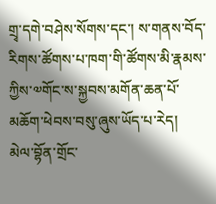གྲྭ་དགེ་བཤེས་སོགས་དང་། ས་གནས་བོད་རིགས་ཚོགས་པ་ཁག་གི་ཚོགས་མི་རྣམས་ཀྱིས་༧གོང་ས་སྐྱབས་མགོན་ཆན་པོ་མཆོག་ཕེབས་བསུ་ཞུས་ཡོད་པ་རེད།
མེལ་བྷོན་གྲོང་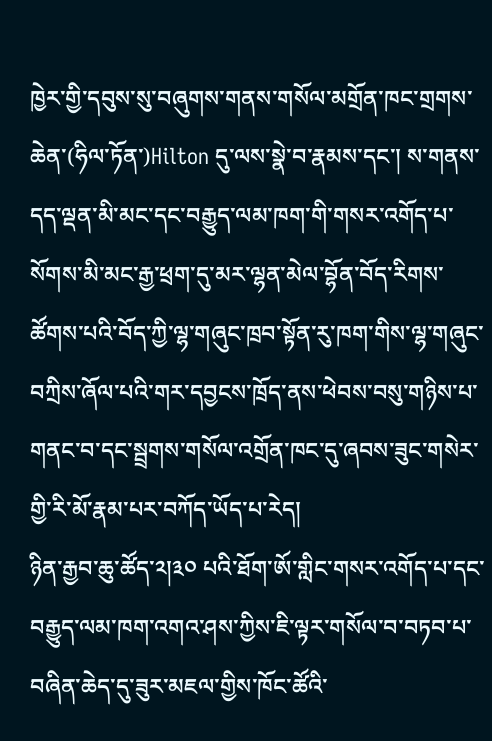ཁྱེར་གྱི་དབུས་སུ་བཞུགས་གནས་གསོལ་མགྲོན་ཁང་གྲགས་ཆེན་(ཧིལ་ཏོན་)Hilton དུ་ལས་སྣེ་བ་རྣམས་དང་། ས་གནས་དད་ལྡན་མི་མང་དང་བརྒྱུད་ལམ་ཁག་གི་གསར་འགོད་པ་སོགས་མི་མང་རྒྱ་ཕྲག་དུ་མར་ལྷན་མེལ་བྷོན་བོད་རིགས་ཚོགས་པའི་བོད་ཀྱི་ལྷ་གཞུང་ཁྲབ་སྟོན་རུ་ཁག་གིས་ལྷ་གཞུང་བཀྲིས་ཞོལ་པའི་གར་དབྱངས་ཁྲོད་ནས་ཕེབས་བསུ་གཉིས་པ་གནང་བ་དང་སྦྲགས་གསོལ་འགྲོན་ཁང་དུ་ཞབས་ཟུང་གསེར་གྱི་རི་མོ་རྣམ་པར་བཀོད་ཡོད་པ་རེད།
ཉིན་རྒྱབ་ཆུ་ཚོད་༢།༣༠ པའི་ཐོག་ཨོ་གླིང་གསར་འགོད་པ་དང་བརྒྱུད་ལམ་ཁག་འགའ་ཤས་ཀྱིས་ཇི་ལྟར་གསོལ་བ་བཏབ་པ་བཞིན་ཆེད་དུ་ཟུར་མཇལ་གྱིས་ཁོང་ཚོའི་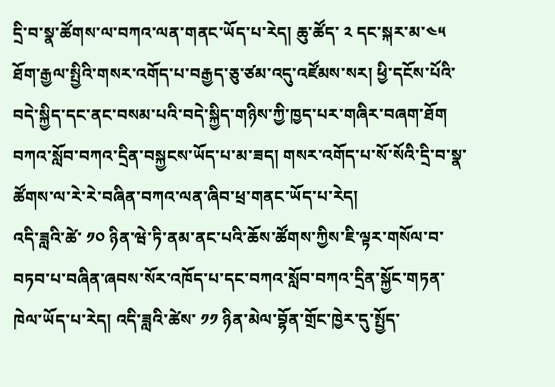དྲི་བ་སྣ་ཚོགས་ལ་བཀའ་ལན་གནང་ཡོད་པ་རེད། ཆུ་ཚོད་ ༢ དང་སྐར་མ་༤༥ ཐོག་རྒྱལ་སྤྱིའི་གསར་འགོད་པ་བརྒྱད་ཅུ་ཙམ་འདུ་འཛོམས་སར། ཕྱི་དངོས་པོའི་བདེ་སྐྱིད་དང་ནང་བསམ་པའི་བདེ་སྐྱིད་གཉིས་ཀྱི་ཁྱད་པར་གཞིར་བཞག་ཐོག བཀའ་སློབ་བཀའ་དྲིན་བསྐྱངས་ཡོད་པ་མ་ཟད། གསར་འགོད་པ་སོ་སོའི་དྲི་བ་སྣ་ཚོགས་ལ་རེ་རེ་བཞིན་བཀའ་ལན་ཞིབ་ཕྲ་གནང་ཡོད་པ་རེད།
འདི་ཟླའི་ཚེ་ ༡༠ ཉིན་ཝེ་ཏི་ནམ་ནང་པའི་ཆོས་ཚོགས་ཀྱིས་ཇི་ལྟར་གསོལ་བ་བཏབ་པ་བཞིན་ཞབས་སོར་འཁོད་པ་དང་བཀའ་སློབ་བཀའ་དྲིན་སྐྱོང་གཏན་ཁེལ་ཡོད་པ་རེད། འདི་ཟླའི་ཚེས་ ༡༡ ཉིན་མེལ་བྷོན་གྲོང་ཁྱེར་དུ་སྤྱོད་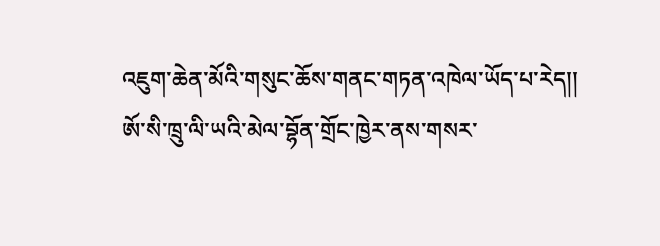འཇུག་ཆེན་མོའི་གསུང་ཆོས་གནང་གཏན་འཁེལ་ཡོད་པ་རེད།།
ཨོ་སི་ཁྲུ་ལི་ཡའི་མེལ་བྷོན་གྲོང་ཁྱེར་ནས་གསར་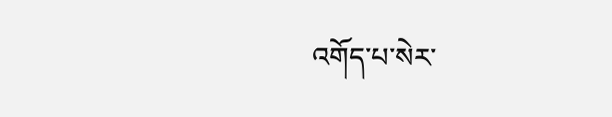འགོད་པ་སེར་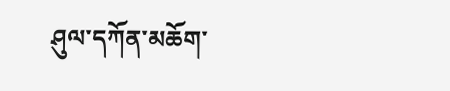ཤུལ་དཀོན་མཆོག་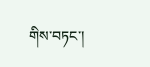གིས་བཏང་།